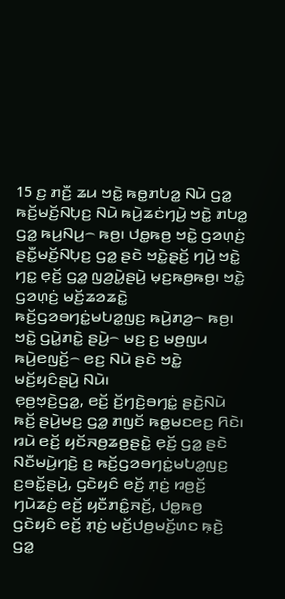15 ꤢ꤬ ꤊꤢꤪ꤬ ꤘꤣ ꤠꤢꤧ꤭ ꤒꤥ꤭ꤊꤝꤤ꤭ ꤡꤣꤧ ꤞꤤ꤭ ꤒꤢꤩ꤬ꤗꤢꤩ꤬ꤡꤝ꤫ꤢ꤬ ꤡꤣꤧ ꤒꤣꤧ꤬ꤘꤢꤦꤚꤣꤧ꤬ ꤠꤢꤧ꤭ ꤊꤝꤤ꤭ ꤞꤤ꤭ ꤒꤣ꤬ꤡꤣ꤬꤮ ꤒꤥ꤬꤯ ꤓꤥ꤭ꤒꤥ꤬ ꤠꤢꤧ꤭ ꤞꤤꤛ꤫ꤢꤦ꤬ ꤔꤢꤪ꤭ꤗꤢꤩ꤬ꤡꤝ꤫ꤢ꤬ ꤞꤤ꤭ ꤔꤢꤧ ꤠꤢꤧ꤭ꤔ꤫ꤢꤩ꤬ ꤚꤣꤧ꤬ ꤠꤢꤧ꤭ ꤚꤢ꤭ ꤕ꤫ꤢꤩ꤬ ꤞꤤ꤭ ꤜꤤ꤬ꤣꤧ꤭ꤔꤣꤧ꤬ ꤗ꤫ꤢ꤬ꤒꤥ꤬ꤒꤥ꤬꤯ ꤠꤢꤧ꤭ ꤞꤤꤛ꤫ꤢꤦ꤬ ꤗꤢꤩ꤬ꤘꤤꤘꤢꤧ꤭ ꤒꤢꤩ꤬ꤞꤤꤋꤚꤢꤦ꤭ꤗꤝꤤ꤭ꤜꤢ꤬ ꤒꤣꤧ꤬ꤊꤤ꤬꤮ ꤒꤥ꤬꤯ ꤠꤢꤧ꤭ ꤞꤣꤧ꤭ꤊꤢꤧ꤭ ꤔꤣꤧ꤬꤮ ꤗꤢ꤬ ꤢ꤬ ꤗꤥ꤬ꤜꤣ ꤒꤣꤧ꤬ꤕꤜꤢꤩ꤬꤮ ꤕꤢ꤬ ꤡꤣꤧ ꤔꤢꤧ ꤠꤢꤧ꤭ ꤗꤢꤩ꤬ꤟꤢꤨꤔꤣꤧ꤬ ꤡꤣꤧ꤯
ꤕ꤫ꤥ꤬ꤠ꤫ꤢꤧ꤬ꤞꤤ꤭, ꤕꤢꤩ꤬ ꤢꤩ꤬ꤚꤢꤧ꤬ꤋꤚꤢꤦ꤭ ꤔꤢꤧ꤬ꤡꤣꤧ ꤒꤢꤩ꤬ ꤔꤣꤧ꤬ꤗꤢ꤬ ꤞꤤ꤭ ꤊꤜꤢꤩ ꤒꤥ꤭ꤗꤢꤕꤢ꤬ ꤖꤢꤧ꤯ ꤙꤣꤧ ꤕꤢꤩ꤬ ꤟꤢꤩꤏꤥ꤬ꤘꤥ꤬ꤔꤢꤧ꤭ ꤕ꤫ꤢꤩ꤬ ꤞꤤ꤭ ꤔꤢꤧ ꤡꤢꤪꤗꤣꤧ꤬ꤚꤢꤧ꤬ ꤢ꤬ ꤒꤢꤩ꤬ꤞꤤꤋꤚꤢꤦ꤭ꤗꤝꤤ꤭ꤜꤢ꤬ ꤢ꤬ꤋꤢꤩ꤭ꤔꤣꤧ꤬, ꤞꤢꤧꤟꤢꤨ ꤕꤢꤩ꤬ ꤊ꤫ꤢꤦ꤬ ꤙꤥ꤬ꤢꤩ꤬ ꤚꤣꤧꤘꤢꤦ꤬ ꤕꤢꤩ꤬ ꤟꤢꤪꤊꤢꤨ꤭ꤏꤢꤩ꤬, ꤓꤥ꤭ꤒꤥ꤬ ꤞꤢꤧꤟꤢꤨ ꤕꤢꤩ꤬ ꤊ꤫ꤢꤦ꤬ ꤗꤢꤩ꤬ꤓꤥ꤬ꤗꤢꤩ꤬ꤛꤢ ꤒ꤫ꤢꤧ꤬ ꤞꤤ꤭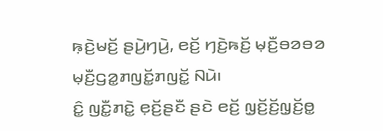ꤒ꤫ꤢꤧ꤬ꤗꤢꤩ꤬ ꤔꤣꤧ꤬ꤚꤣꤧ꤬, ꤕꤢꤩ꤬ ꤚꤢꤧ꤬ꤒꤢꤩ꤬ ꤗ꤫ꤢꤪ꤬ꤋꤤꤋꤤ ꤗ꤫ꤢꤪ꤬ꤞꤤ꤭ꤊꤜꤢꤩ꤭ꤊꤜꤢꤩ꤭ ꤡꤣꤧ꤯
ꤢꤨ꤭ ꤜꤢꤪ꤭ꤊꤢꤧ꤭ ꤕ꤫ꤢꤩ꤬ꤔꤢꤪ ꤔꤢꤧ ꤕꤢꤩ꤬ ꤜ꤫ꤢꤩ꤬ꤢꤩ꤬ꤜ꤫ꤢꤩ꤬ꤥ꤭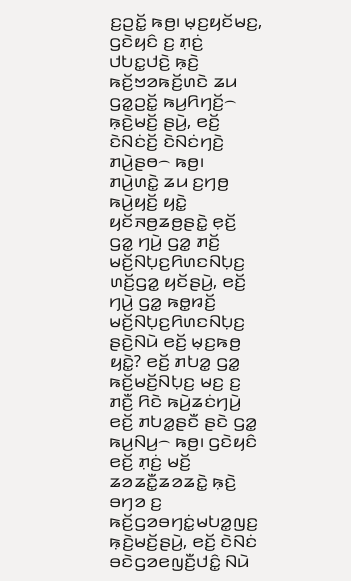ꤢ꤬ꤑꤢꤩ꤭ ꤒꤥ꤬꤯ ꤗ꤫ꤢ꤬ꤟꤢꤩꤗꤢ꤬, ꤞꤢꤧꤟꤢꤨ ꤢ꤬ ꤊ꤫ꤢꤦ꤬ ꤓꤝꤢ꤭ꤓꤢꤧ꤬ ꤒ꤫ꤢꤧ꤬ ꤒꤢꤩ꤬ꤠꤤꤒꤢꤩ꤬ꤛꤢꤧ ꤘꤣ ꤞꤤ꤭ꤑꤢꤩ꤭ ꤒꤣ꤬ꤖꤚꤢꤩ꤬꤮ ꤒ꤫ꤢꤧ꤬ꤗꤢꤩ꤬ ꤔꤣꤧ꤬, ꤕꤢꤩ꤬ ꤢꤧꤡꤢꤦꤢꤩ꤬ ꤢꤧꤡꤢꤦꤚꤢꤧ꤬ ꤊꤣꤧ꤬ꤔꤥ꤮ ꤒꤥ꤬꤯
ꤊꤣꤧ꤬ꤛꤢꤧ꤭ ꤘꤣ ꤢ꤬ꤚꤥ꤬ ꤒꤣꤧ꤬ꤟꤢꤩ꤬ ꤟꤢꤧ꤭ ꤟꤢꤩꤏꤥ꤬ꤘꤥ꤬ꤔꤢꤧ꤭ ꤕ꤫ꤢꤩ꤬ ꤞꤤ꤭ ꤚꤣꤧ꤬ ꤞꤤ꤭ ꤊꤢꤩ꤬ ꤗꤢꤩ꤬ꤡꤝ꤫ꤢ꤬ꤖꤛꤢꤡꤝ꤫ꤢ꤬ ꤛꤢꤩ꤬ꤞꤤ꤭ ꤟꤢꤩꤔꤣꤧ꤬, ꤕꤢꤩ꤬ ꤚꤣꤧ꤬ ꤞꤤ꤭ ꤒꤥ꤭ꤙꤢꤩ꤬ ꤗꤢꤩ꤬ꤡꤝ꤫ꤢ꤬ꤖꤛꤢꤡꤝ꤫ꤢ꤬ ꤔꤢꤧ꤬ꤡꤣꤧ ꤕꤢꤩ꤬ ꤗ꤫ꤢ꤬ꤒꤥ꤬ ꤟꤢꤧ꤭? ꤕꤢꤩ꤬ ꤊꤝꤤ꤭ ꤞꤤ꤭ ꤒꤢꤩ꤬ꤗꤢꤩ꤬ꤡꤝ꤫ꤢ꤬ ꤗꤢ꤬ ꤢ꤬ ꤊꤢꤪ꤬ ꤖꤢꤧ ꤒꤣꤧ꤬ꤘꤢꤦꤚꤣꤧ꤬ ꤕꤢꤩ꤬ ꤊꤝꤤ꤭ꤔꤢꤪ ꤔꤢꤧ ꤞꤤ꤭ ꤒꤣ꤬ꤡꤣ꤬꤮ ꤒꤥ꤬꤯ ꤞꤢꤧꤟꤢꤨ ꤕꤢꤩ꤬ ꤊ꤫ꤢꤦ꤬ ꤗꤢꤩ꤬ ꤘꤤꤘꤢꤪ꤭ꤘꤤꤘꤢꤧ꤭ ꤒ꤫ꤢꤧ꤬ ꤋꤚꤤ ꤢ꤬ ꤒꤢꤩ꤬ꤞꤤꤋꤚꤢꤦ꤭ꤗꤝꤤ꤭ꤜꤢ꤬ ꤒ꤫ꤢꤧ꤬ꤗꤢꤩ꤬ꤔꤣꤧ꤬, ꤕꤢꤩ꤬ ꤢꤧꤡꤢꤦ ꤋꤢꤧꤞꤤꤕꤜꤢꤪ꤬ꤓꤢꤨ꤭ ꤡꤣꤧ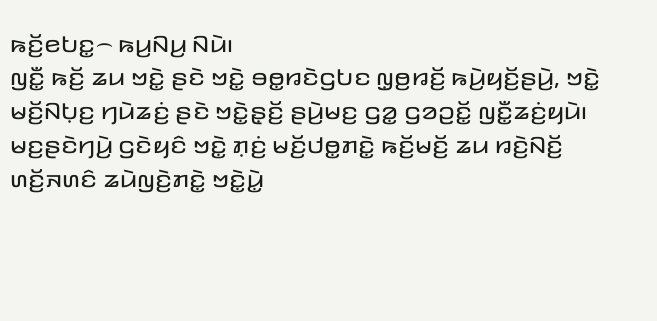ꤒꤢꤩ꤬ꤕꤝꤢ꤭꤮ ꤒꤣ꤬ꤡꤣ꤬ ꤡꤣꤧ꤯
ꤜꤢꤪ꤭ ꤒꤢꤩ꤬ ꤘꤣ ꤠꤢꤧ꤭ ꤔꤢꤧ ꤠꤢꤧ꤭ ꤋꤥ꤭ꤙꤢꤧꤞꤝꤢ ꤜ꤫ꤥ꤬ꤙꤢꤩ꤬ ꤒꤣꤧ꤬ꤟꤢꤩ꤬ꤔꤣꤧ꤬, ꤠꤢꤧ꤭ ꤗꤢꤩ꤬ꤡꤝ꤫ꤢ꤬ ꤚꤣꤧꤘꤢꤦ꤬ ꤔꤢꤧ ꤠꤢꤧ꤭ꤔ꤫ꤢꤩ꤬ ꤔꤣꤧ꤬ꤗꤢ꤬ ꤞꤤ꤭ ꤞꤤꤑꤢꤩ꤭ ꤜꤢꤪ꤭ꤘꤢꤦ꤬ꤟꤣꤧ꤯
ꤗꤢ꤬ꤔꤢꤧꤚꤣꤧ꤬ ꤞꤢꤧꤟꤢꤨ ꤠꤢꤧ꤭ ꤊ꤫ꤢꤦ꤬ ꤗꤢꤩ꤬ꤓꤥ꤭ꤊꤢꤧ꤭ ꤒꤢꤩ꤬ꤗꤢꤩ꤬ ꤘꤣ ꤙꤢꤧ꤬ꤡꤢꤩ꤬ ꤛꤢꤩ꤬ꤏꤛꤢꤨ ꤘꤣꤧꤜꤢꤧ꤬ꤊꤢꤧ꤭ ꤠꤢꤧ꤭ꤣꤧ꤭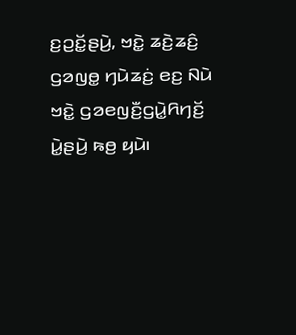ꤢ꤬ꤑꤢꤩ꤭ꤔꤣꤧ꤬, ꤠꤢꤧ꤭ ꤘꤢꤧ꤬ꤘꤢꤨ꤬ ꤞꤤꤜꤥ꤭ ꤚꤣꤧꤘꤢꤦ꤬ ꤕꤢ꤬ ꤡꤣꤧ ꤠꤢꤧ꤭ ꤞꤤꤕꤜꤢꤪ꤬ꤞꤣꤧ꤭ꤖꤚꤢꤩ꤬ ꤣꤧ꤭ꤔꤣꤧ꤬ ꤒꤥ꤬ ꤟꤣꤧ꤯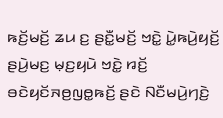ꤒꤢꤩ꤬ꤗꤢꤩ꤬ ꤘꤣ ꤢ꤬ ꤔꤢꤪ꤭ꤗꤢꤩ꤬ ꤠꤢꤧ꤭ ꤣꤧ꤭ꤒꤣꤧ꤬ꤟꤢꤩ꤬ ꤔꤣꤧ꤬ꤗꤢ꤬ ꤗ꤫ꤢ꤬ꤟꤣꤧ ꤠꤢꤧ꤭ ꤙꤢꤩ꤬ ꤋꤢꤧꤟꤢꤩꤏꤥ꤬ꤜꤥ꤭ꤒꤢꤩ꤬ ꤔꤢꤧ ꤡꤢꤪꤗꤣꤧ꤬ꤚꤢꤧ꤬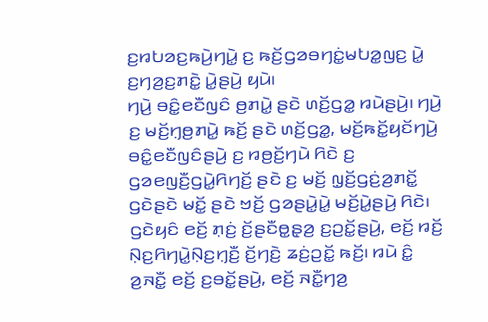ꤢ꤬ꤙꤝꤤꤢ꤬ꤒꤣꤧ꤬ꤚꤣꤧ꤭ ꤢ꤬ ꤒꤢꤩ꤬ꤞꤤꤋꤚꤢꤦ꤭ꤗꤝꤤ꤭ꤜꤢ꤬ ꤣꤧ꤭ ꤢ꤬ꤚꤤ꤬ꤢ꤬ꤊꤢꤧ꤭ ꤣꤧ꤭ꤔꤣꤧ꤬ ꤟꤣꤧ꤯
ꤚꤣꤧ꤬ ꤋꤢꤨ꤭ꤕꤢꤪꤜꤢꤨ ꤥ꤬ꤊꤣꤧ꤭ ꤔꤢꤧ ꤛꤢꤩ꤬ꤞꤤ꤭ ꤙꤣꤧꤔꤣꤧ꤬꤯ ꤚꤣꤧ꤬ ꤢ꤬ ꤗꤢꤩ꤬ꤚ꤫ꤥ꤬ꤊꤣꤧ꤭ ꤒꤢꤩ꤬ ꤔꤢꤧ ꤛꤢꤩ꤬ꤞꤤ꤭, ꤗꤢꤩ꤬ꤒꤢꤩ꤭ꤟꤢꤩꤚꤣꤧ꤬ ꤋꤢꤨ꤭ꤕꤢꤪꤜꤢꤨꤔꤣꤧ꤬ ꤢ꤬ ꤙꤥ꤬ꤢꤩ꤬ꤚꤣꤧ ꤖꤢꤧ ꤢ꤬ ꤞꤤꤕꤜꤢꤪ꤬ꤞꤣꤧ꤭ꤖꤚꤢꤩ꤬ ꤔꤢꤧ ꤢ꤬ ꤗꤢꤩ꤬ ꤜ꤫ꤢꤩ꤬ꤞꤢꤦ꤬ꤤ꤬ꤊꤢꤩ꤭ ꤞꤢꤧꤔꤢꤧ ꤗꤢꤩ꤭ ꤔꤢꤧ ꤠꤢꤩ꤬ ꤞꤤꤔꤣꤧ꤭ꤣꤧ꤭ ꤗꤢꤩ꤬ꤣꤧ꤭ꤔꤣꤧ꤬ ꤖꤢꤧ꤯
ꤞꤢꤧꤟꤢꤨ ꤕꤢꤩ꤬ ꤊ꤫ꤢꤦ꤬ ꤢꤩ꤬ꤔꤢꤪꤥ꤭ꤔ꤫ꤤ꤬ ꤢ꤬ꤑꤢꤩ꤭ꤔꤣꤧ꤬, ꤕꤢꤩ꤬ ꤙꤢꤩ꤬ ꤡ꤫ꤢ꤬ꤖꤚꤣꤧ꤭ꤡ꤫ꤢ꤬ꤚ꤫ꤢꤪ꤬ ꤢꤩ꤬ꤚꤢꤧ꤬ ꤘꤢꤦ꤬ꤑꤢꤩ꤭ ꤒꤢꤩ꤬꤯ ꤙꤣꤧ ꤢꤨ꤭ ꤤ꤬ꤏꤢꤪ꤭ ꤕꤢꤩ꤬ ꤢ꤬ꤋꤢꤩ꤭ꤔꤣꤧ꤬, ꤕꤢꤩ꤬ ꤏꤢꤪ꤭ꤚꤤ꤬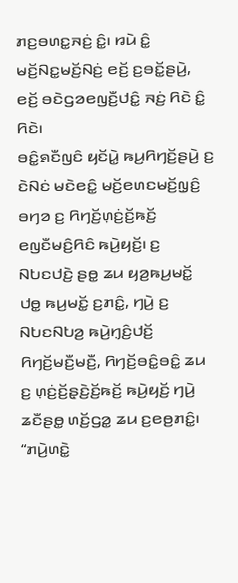ꤊꤢ꤬ꤋꤛꤢ꤭ꤏꤢꤦ꤬ ꤢꤨ꤭꤯ ꤙꤣꤧ ꤢꤨ꤭ ꤗꤢꤩ꤬ꤡꤢ꤭ꤗꤢꤩ꤬ꤡꤢꤦ꤬ ꤕꤢꤩ꤬ ꤢ꤬ꤋꤢꤩ꤭ꤔꤣꤧ꤬, ꤕꤢꤩ꤬ ꤋꤢꤧꤞꤤꤕꤜꤢꤪ꤬ꤓꤢꤨ꤭ ꤏꤢꤦ꤬ ꤖꤢꤧ ꤢꤨ꤭ ꤖꤢꤧ꤯
ꤋꤢꤨ꤭ꤎꤢꤪꤜꤢꤨ ꤟꤢꤩꤣꤧ꤭ ꤒꤣ꤬ꤖꤚꤢꤩ꤬ꤔꤣꤧ꤬ ꤢ꤬ ꤢꤧꤡꤢꤦ ꤗꤢꤧꤕꤢꤨ꤭ ꤗꤢꤩ꤬ꤕꤛꤢꤗꤢꤩ꤬ꤜ꤫ꤢꤨ꤬ ꤋꤚꤤ ꤢ꤬ ꤖꤚꤢꤩ꤬ꤛ꤫ꤢꤦ꤬ꤢꤩ꤬ꤒꤢꤩ꤬ ꤕꤜꤢꤪꤗꤢꤨ꤬ꤖꤢꤨ ꤒꤣꤧ꤬ꤟꤢꤩ꤬꤯ ꤢ꤬ ꤡꤝꤢꤓꤢꤧ꤬ ꤔꤥ꤭ ꤘꤣ ꤟꤤ꤬ꤒꤣ꤬ꤗꤢꤩ꤭ ꤓꤥ꤭ ꤒꤣ꤬ꤗꤢꤩ꤭ ꤢ꤬ꤊꤢꤨ꤭, ꤚꤣꤧ꤬ ꤢ꤬ ꤡꤝꤢꤡꤝꤤ꤬ ꤒꤣꤧ꤬ꤚ꤫ꤢꤨ꤬ꤓꤢꤩ꤬ ꤖꤚꤢꤩ꤬ꤗꤢꤪ꤬ꤗꤢꤪ꤬, ꤖꤚꤢꤩ꤬ꤋꤢꤨ꤭ꤋꤢꤨ꤭ ꤘꤣ ꤢ꤬ ꤛ꤫ꤢꤦ꤬ꤢꤩ꤬ꤔ꤫ꤢꤧ꤬ꤢꤩ꤬ꤒꤢꤩ꤬ ꤒꤣꤧ꤬ꤟꤢꤩ꤬ ꤚꤣꤧ꤬ ꤘꤢꤪꤔꤥ꤭ ꤛꤢꤩ꤬ꤞꤤ꤭ ꤘꤣ ꤢ꤬ꤕꤥ꤬ꤊꤢꤨ꤭꤯
“ꤊꤣꤧ꤬ꤛꤢꤧ꤭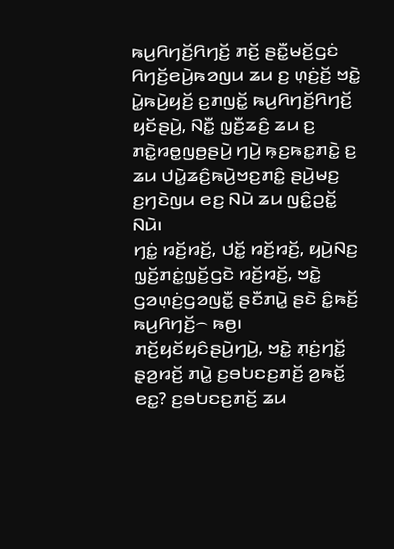ꤒꤣ꤬ꤖꤚꤢꤩ꤬ꤖꤚꤢꤩ꤬ ꤊꤢꤩ꤬ ꤔꤢꤪ꤭ꤗꤢꤩ꤬ꤞꤢꤦ ꤖꤚꤢꤩ꤬ꤕꤣꤧ꤬ꤒꤤꤜꤣ ꤘꤣ ꤢ꤬ ꤛ꤫ꤢꤦ꤬ꤢꤩ꤬ ꤠꤢꤧ꤭ ꤣꤧ꤭ꤒꤣꤧ꤬ꤟꤢꤩ꤬ ꤢ꤬ꤊꤜꤢꤩ꤭ ꤒꤣ꤬ꤖꤚꤢꤩ꤬ꤖꤚꤢꤩ꤬ ꤟꤢꤩꤔꤣꤧ꤬, ꤡꤢꤪ꤭ ꤜ꤫ꤢꤪ꤬ꤘꤢꤨ꤬ ꤘꤣ ꤢ꤬ ꤊꤢꤧ꤭ꤙꤥ꤭ꤜꤥ꤬ꤔꤣꤧ꤬ ꤚꤣꤧ꤬ ꤒ꤫ꤢ꤬ꤒꤢ꤭ꤊꤢꤧ꤭ ꤢ꤬ ꤘꤣ ꤓꤣꤧ꤭ꤘꤢꤨ꤬ꤒꤣꤧ꤬ꤠꤢ꤬ꤊꤢꤨ꤭ ꤔꤣꤧ꤬ꤗꤢ꤬ ꤢ꤬ꤚꤢꤧꤜꤣ ꤕꤢ꤬ ꤡꤣꤧ ꤘꤣ ꤜꤢꤨ꤭ꤑꤢꤩ꤭ ꤡꤣꤧ꤯
ꤚꤢꤦ꤭ ꤙꤢꤩ꤬ꤙꤢꤩ꤬, ꤓꤢꤩ꤭ ꤙꤢꤩ꤬ꤙꤢꤩ꤬, ꤟꤣꤧ꤬ꤡꤢ꤬ ꤜ꤫ꤢꤩ꤬ꤊꤢꤦ꤭ꤜ꤫ꤢꤩ꤬ꤞꤢꤧ ꤙꤢꤩ꤬ꤙꤢꤩ꤬, ꤠꤢꤧ꤭ ꤞꤤꤛ꤫ꤢꤦ꤬ꤞꤤꤜꤢꤪ꤭ ꤔꤢꤪꤊꤣꤧ꤭ ꤔꤢꤧ ꤢꤨ꤭ꤒꤢꤩ꤬ ꤒꤣ꤬ꤖꤚꤢꤩ꤬꤮ ꤒꤥ꤬꤯
ꤊꤢꤩ꤬ꤟꤢꤩꤟꤢꤨꤔꤣꤧ꤬ꤚꤣꤧ꤬, ꤠꤢꤧ꤭ ꤊ꤫ꤢꤦ꤬ꤚꤢꤩ꤭ ꤔ꤫ꤤ꤬ꤙꤢꤩ꤬ ꤊꤣꤧ꤭ ꤢ꤬ꤋꤝꤢꤢ꤬ꤊꤢꤩ꤬ ꤤ꤬ꤒꤢꤩ꤭ ꤕꤢ꤭? ꤢ꤬ꤋꤝꤢꤢ꤬ꤊꤢꤩ꤬ ꤘꤣ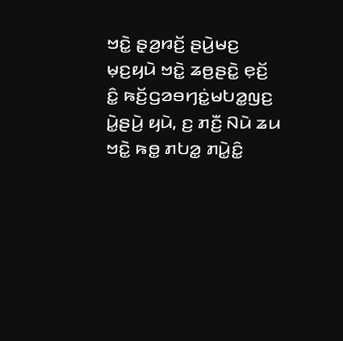ꤠꤢꤧ꤭ ꤔ꤫ꤤ꤬ꤙꤢꤩ꤬ ꤔꤣꤧ꤬ꤗꤢ꤬ ꤗ꤫ꤢ꤬ꤟꤣꤧ ꤠꤢꤧ꤭ ꤘꤥ꤬ꤔꤢꤧ꤭ ꤕ꤫ꤢꤩ꤬ ꤢꤨ꤭ ꤒꤢꤩ꤬ꤞꤤꤋꤚꤢꤦ꤭ꤗꤝꤤ꤭ꤜꤢ꤬ ꤣꤧ꤭ꤔꤣꤧ꤬ ꤟꤣꤧ, ꤢ꤬ ꤊꤢꤪ꤬ ꤡꤣꤧ ꤘꤣ ꤠꤢꤧ꤭ ꤒꤥ꤭ ꤊꤝꤤ꤭ ꤊꤣꤧ꤭ꤢꤨ꤭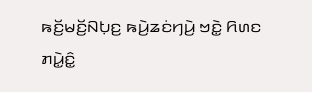ꤒꤢꤩ꤬ꤗꤢꤩ꤬ꤡꤝ꤫ꤢ꤬ ꤒꤣꤧ꤬ꤘꤢꤦꤚꤣꤧ꤬ ꤠꤢꤧ꤭ ꤖꤛꤢ ꤊꤣꤧ꤭ꤢꤨ꤭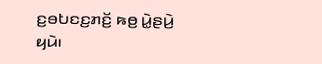ꤢ꤬ꤋꤝꤢꤢ꤬ꤊꤢꤩ꤬ ꤒꤥ꤬ ꤣꤧ꤭ꤔꤣꤧ꤬ ꤟꤣꤧ꤯